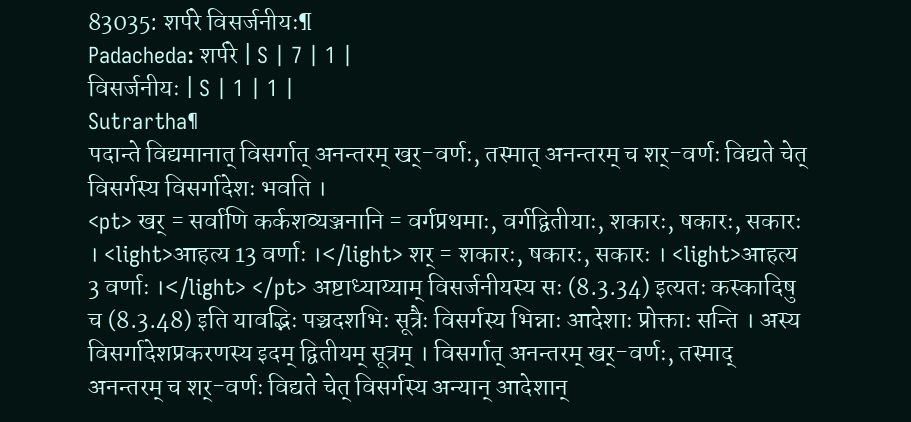83035: शर्परे विसर्जनीयः¶
Padacheda: शर्परे | S | 7 | 1 |
विसर्जनीयः | S | 1 | 1 |
Sutrartha¶
पदान्ते विद्यमानात् विसर्गात् अनन्तरम् खर्-वर्णः, तस्मात् अनन्तरम् च शर्-वर्णः विद्यते चेत् विसर्गस्य विसर्गादेशः भवति ।
<pt> खर् = सर्वाणि कर्कशव्यञ्जनानि = वर्गप्रथमाः, वर्गद्वितीयाः, शकारः, षकारः, सकारः । <light>आहत्य 13 वर्णाः ।</light> शर् = शकारः, षकारः, सकारः । <light>आहत्य 3 वर्णाः ।</light> </pt> अष्टाध्याय्याम् विसर्जनीयस्य सः (8.3.34) इत्यतः कस्कादिषु च (8.3.48) इति यावद्भिः पञ्चदशभिः सूत्रैः विसर्गस्य भिन्नाः आदेशाः प्रोक्ताः सन्ति । अस्य विसर्गादेशप्रकरणस्य इदम् द्वितीयम् सूत्रम् । विसर्गात् अनन्तरम् खर्-वर्णः, तस्माद् अनन्तरम् च शर्-वर्णः विद्यते चेत् विसर्गस्य अन्यान् आदेशान्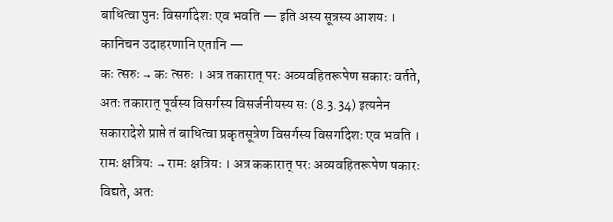बाधित्वा पुनः विसर्गादेशः एव भवति — इति अस्य सूत्रस्य आशयः । कानिचन उदाहरणानि एतानि —
कः त्सरुः → कः त्सरुः । अत्र तकारात् परः अव्यवहितरूपेण सकारः वर्तते, अतः तकारात् पूर्वस्य विसर्गस्य विसर्जनीयस्य सः (8.3.34) इत्यनेन सकारादेशे प्राप्ते तं बाधित्वा प्रकृतसूत्रेण विसर्गस्य विसर्गादेशः एव भवति ।
रामः क्षत्रियः → रामः क्षत्रियः । अत्र ककारात् परः अव्यवहितरूपेण षकारः विद्यते, अतः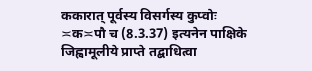ककारात् पूर्वस्य विसर्गस्य कुप्वोः ≍क≍पौ च (8.3.37) इत्यनेन पाक्षिके जिह्वामूलीये प्राप्ते तद्बाधित्वा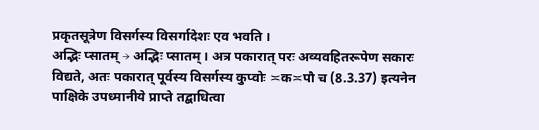प्रकृतसूत्रेण विसर्गस्य विसर्गादेशः एव भवति ।
अद्भिः प्सातम् → अद्भिः प्सातम् । अत्र पकारात् परः अव्यवहितरूपेण सकारः विद्यते, अतः पकारात् पूर्वस्य विसर्गस्य कुप्वोः ≍क≍पौ च (8.3.37) इत्यनेन पाक्षिके उपध्मानीये प्राप्ते तद्बाधित्वा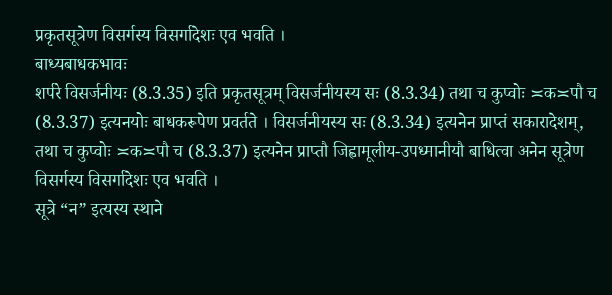प्रकृतसूत्रेण विसर्गस्य विसर्गादेशः एव भवति ।
बाध्यबाधकभावः
शर्परे विसर्जनीयः (8.3.35) इति प्रकृतसूत्रम् विसर्जनीयस्य सः (8.3.34) तथा च कुप्वोः ≍क≍पौ च (8.3.37) इत्यनयोः बाधकरूपेण प्रवर्तते । विसर्जनीयस्य सः (8.3.34) इत्यनेन प्राप्तं सकारादेशम्, तथा च कुप्वोः ≍क≍पौ च (8.3.37) इत्यनेन प्राप्तौ जिह्वामूलीय-उपध्मानीयौ बाधित्वा अनेन सूत्रेण विसर्गस्य विसर्गादेशः एव भवति ।
सूत्रे “न” इत्यस्य स्थाने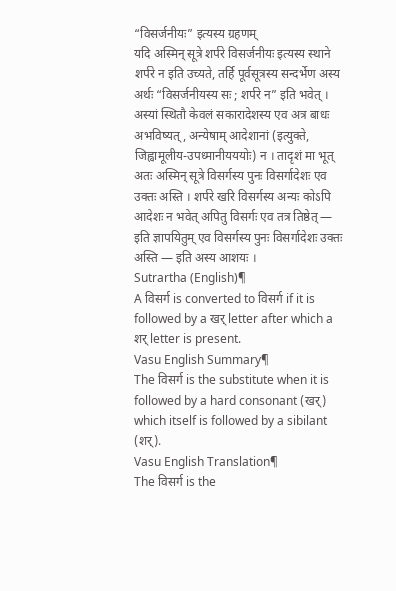“विसर्जनीयः” इत्यस्य ग्रहणम्
यदि अस्मिन् सूत्रे शर्परे विसर्जनीयः इत्यस्य स्थाने शर्परे न इति उच्यते, तर्हि पूर्वसूत्रस्य सन्दर्भेण अस्य अर्थः “विसर्जनीयस्य सः ; शर्परे न” इति भवेत् । अस्यां स्थितौ केवलं सकारादेशस्य एव अत्र बाधः अभविष्यत्, अन्येषाम् आदेशानां (इत्युक्ते, जिह्वामूलीय-उपध्मानीयययोः) न । तादृशं मा भूत् अतः अस्मिन् सूत्रे विसर्गस्य पुनः विसर्गादेशः एव उक्तः अस्ति । शर्परे खरि विसर्गस्य अन्यः कोऽपि आदेशः न भवेत् अपितु विसर्गः एव तत्र तिष्ठेत् — इति ज्ञापयितुम् एव विसर्गस्य पुनः विसर्गादेशः उक्तः अस्ति — इति अस्य आशयः ।
Sutrartha (English)¶
A विसर्ग is converted to विसर्ग if it is followed by a खर् letter after which a शर् letter is present.
Vasu English Summary¶
The विसर्ग is the substitute when it is followed by a hard consonant (खर्) which itself is followed by a sibilant (शर्).
Vasu English Translation¶
The विसर्ग is the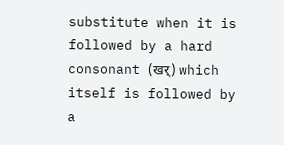substitute when it is followed by a hard consonant (खर्) which itself is followed by a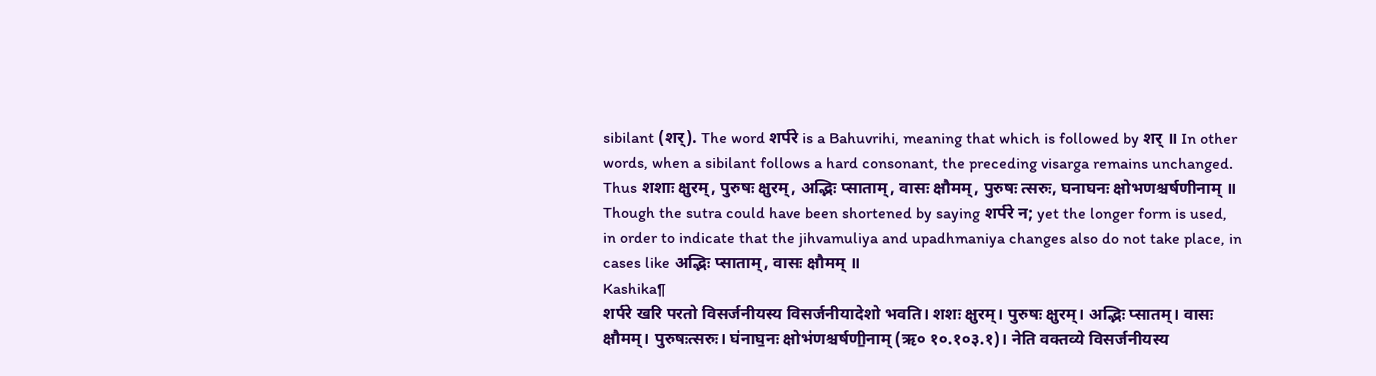sibilant (शर्). The word शर्परे is a Bahuvrihi, meaning that which is followed by शर् ॥ In other words, when a sibilant follows a hard consonant, the preceding visarga remains unchanged. Thus शशाः क्षुरम्, पुरुषः क्षुरम्, अद्भिः प्साताम्, वासः क्षौमम्, पुरुषः त्सरुः, घनाघनः क्षोभणश्चर्षणीनाम् ॥
Though the sutra could have been shortened by saying शर्परे न; yet the longer form is used, in order to indicate that the jihvamuliya and upadhmaniya changes also do not take place, in cases like अद्भिः प्साताम्, वासः क्षौमम् ॥
Kashika¶
शर्परे खरि परतो विसर्जनीयस्य विसर्जनीयादेशो भवति। शशः क्षुरम्। पुरुषः क्षुरम्। अद्भिः प्सातम्। वासः क्षौमम्। पुरुषःत्सरुः। घ॑नाघ॒नः क्षोभ॑णश्चर्षणी॒नाम् (ऋ० १०.१०३.१)। नेति वक्तव्ये विसर्जनीयस्य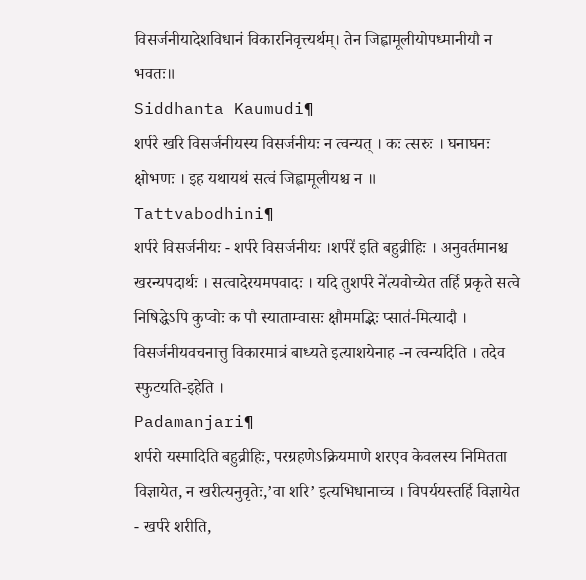विसर्जनीयादेशविधानं विकारनिवृत्त्यर्थम्। तेन जिह्वामूलीयोपध्मानीयौ न भवतः॥
Siddhanta Kaumudi¶
शर्परे खरि विसर्जनीयस्य विसर्जनीयः न त्वन्यत् । कः त्सरुः । घनाघनः क्षोभणः । इह यथायथं सत्वं जिह्वामूलीयश्च न ॥
Tattvabodhini¶
शर्परे विसर्जनीयः - शर्परे विसर्जनीयः ।शर्परे॑ इति बहुव्रीहिः । अनुवर्तमानश्च खरन्यपदार्थः । सत्वादेरयमपवादः । यदि तुशर्परे ने॑त्यवोच्येत तर्हि प्रकृते सत्वे निषिद्धेऽपि कुप्वोः क पौ स्याताम्वासः क्षौममद्भिः प्सात॑-मित्यादौ । विसर्जनीयवचनात्तु विकारमात्रं बाध्यते इत्याशयेनाह -न त्वन्यदिति । तदेव स्फुटयति-इहेति ।
Padamanjari¶
शर्परो यस्मादिति बहुव्रीहिः, परग्रहणेऽक्रियमाणे शरएव केवलस्य निमितता विज्ञायेत, न खरीत्यनुवृतेः,’वा शरि’ इत्यभिधानाच्च । विपर्ययस्तर्हि विज्ञायेत - खर्परे शरीति,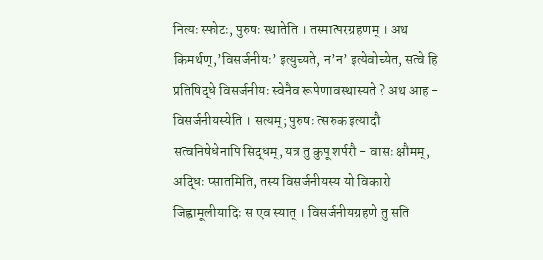नित्यः स्फोटः, पुरुषः स्थातेति । तस्मात्परग्रहणम् । अथ किमर्थण्,’विसर्जनीयः’ इत्युच्यते, न’न’ इत्येवोच्येत, सत्वे हि प्रतिषिद्धे विसर्जनीयः स्वेनैव रूपेणावस्थास्यते ? अथ आह - विसर्जनीयस्येति । सत्यम्; पुरुषः त्सरुक इत्यादौ सत्वनिषेधेनापि सिद्धम्, यत्र तु कुपू शर्परौ - वासः क्षौमम्, अद्धिः प्सातमिति, तस्य विसर्जनीयस्य यो विकारो जिह्वामूलीयादिः स एव स्यात् । विसर्जनीयग्रहणे तु सति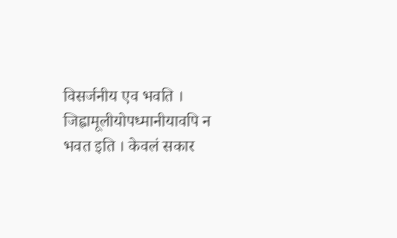विसर्जनीय एव भवति । जिह्वामूलीयोपध्मानीयावपि न भवत इति । केवलं सकार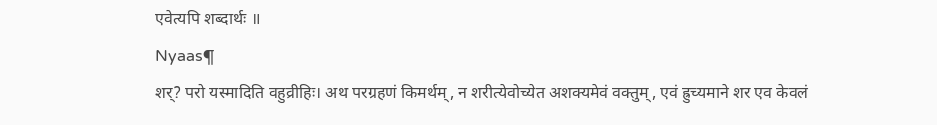एवेत्यपि शब्दार्थः ॥
Nyaas¶
शर्? परो यस्मादिति वहुव्रीहिः। अथ परग्रहणं किमर्थम्, न शरीत्येवोच्येत अशक्यमेवं वक्तुम्, एवं ह्रुच्यमाने शर एव केवलं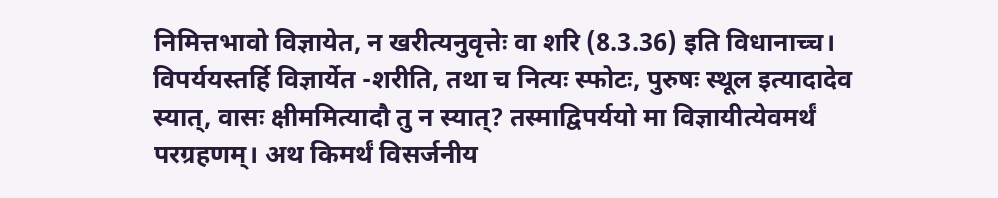निमित्तभावो विज्ञायेत, न खरीत्यनुवृत्तेः वा शरि (8.3.36) इति विधानाच्च। विपर्ययस्तर्हि विज्ञार्येत -शरीति, तथा च नित्यः स्फोटः, पुरुषः स्थूल इत्यादादेव स्यात्, वासः क्षीममित्यादौ तु न स्यात्? तस्माद्विपर्ययो मा विज्ञायीत्येवमर्थं परग्रहणम्। अथ किमर्थं विसर्जनीय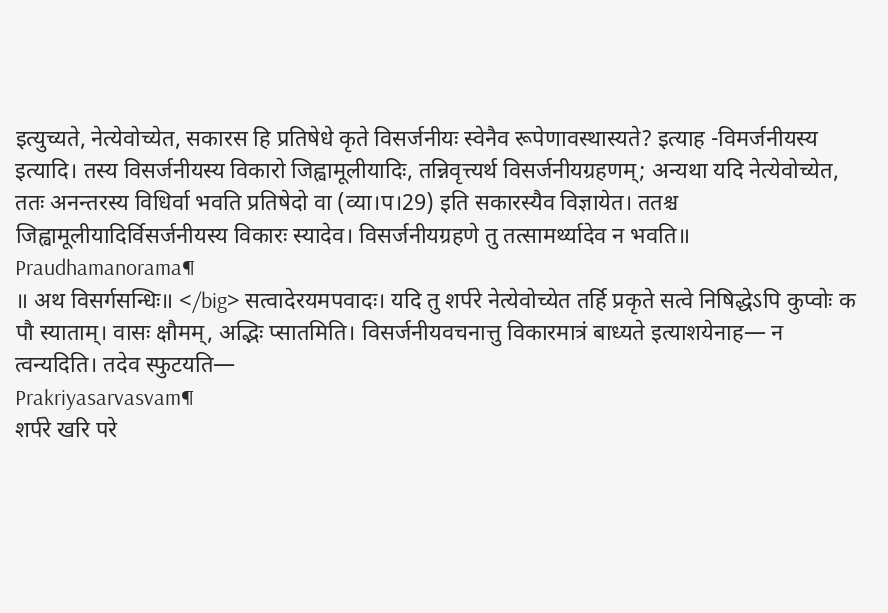इत्युच्यते, नेत्येवोच्येत, सकारस हि प्रतिषेधे कृते विसर्जनीयः स्वेनैव रूपेणावस्थास्यते? इत्याह -विमर्जनीयस्य इत्यादि। तस्य विसर्जनीयस्य विकारो जिह्वामूलीयादिः, तन्निवृत्त्यर्थ विसर्जनीयग्रहणम्; अन्यथा यदि नेत्येवोच्येत, ततः अनन्तरस्य विधिर्वा भवति प्रतिषेदो वा (व्या।प।29) इति सकारस्यैव विज्ञायेत। ततश्च जिह्वामूलीयादिर्विसर्जनीयस्य विकारः स्यादेव। विसर्जनीयग्रहणे तु तत्सामर्थ्यादेव न भवति॥
Praudhamanorama¶
॥ अथ विसर्गसन्धिः॥ </big> सत्वादेरयमपवादः। यदि तु शर्परे नेत्येवोच्येत तर्हि प्रकृते सत्वे निषिद्धेऽपि कुप्वोः क पौ स्याताम्। वासः क्षौमम्, अद्भिः प्सातमिति। विसर्जनीयवचनात्तु विकारमात्रं बाध्यते इत्याशयेनाह— न त्वन्यदिति। तदेव स्फुटयति—
Prakriyasarvasvam¶
शर्परे खरि परे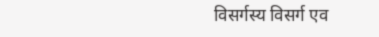विसर्गस्य विसर्ग एव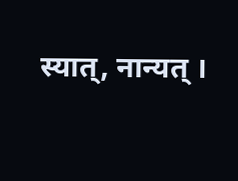स्यात्, नान्यत् ।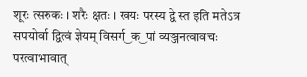शूरः त्सरुकः । शरैः क्षतः । खयः परस्य द्वे स्त इति मतेऽत्र सपयोर्वा द्वित्वं ज्ञेयम् विसर्ग ‿ क ‿ पां व्यञ्जनत्वावचः परत्वाभावात्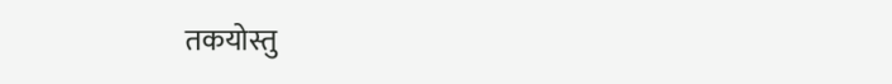तकयोस्तु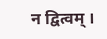न द्वित्वम् ।